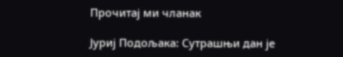Прочитај ми чланак

Јуриј Подољака: Сутрашњи дан је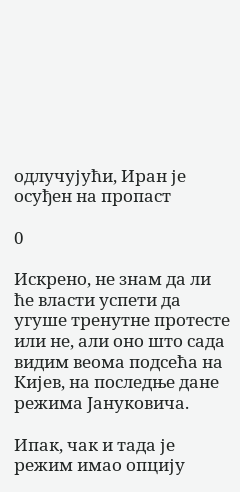одлучујући, Иран је осуђен на пропаст

0

Искрено, не знам да ли ће власти успети да угуше тренутне протесте или не, али оно што сада видим веома подсећа на Кијев, на последње дане режима Јануковича.

Ипак, чак и тада је режим имао опцију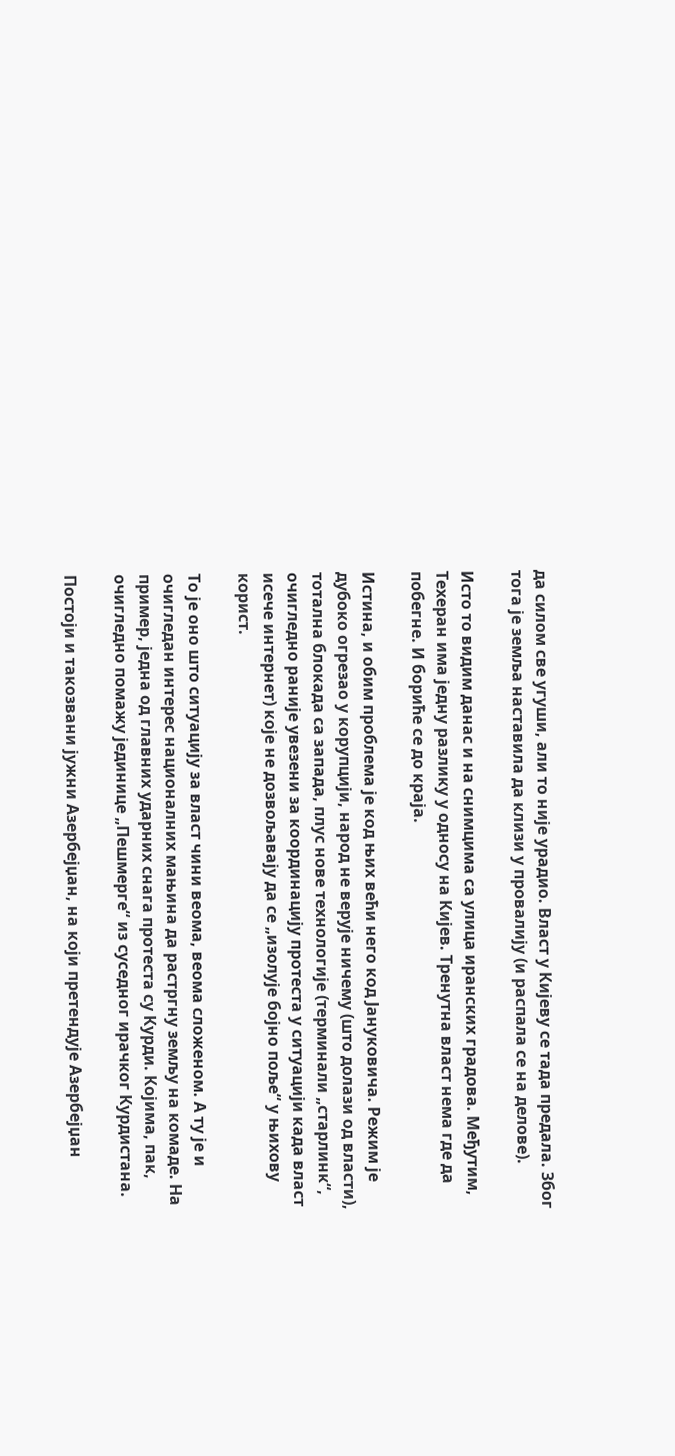да силом све угуши, али то није урадио. Власт у Кијеву се тада предала. Због тога је земља наставила да клизи у провалију (и распала се на делове).

Исто то видим данас и на снимцима са улица иранских градова. Међутим, Техеран има једну разлику у односу на Кијев. Тренутна власт нема где да побегне. И бориће се до краја.

Истина, и обим проблема је код њих већи него код Јануковича. Режим је дубоко огрезао у корупцији, народ не верује ничему (што долази од власти), тотална блокада са запада, плус нове технологије (терминали „старлинк“, очигледно раније увезени за координацију протеста у ситуацији када власт исече интернет) које не дозвољавају да се „изолује бојно поље“ у њихову корист.

То је оно што ситуацију за власт чини веома, веома сложеном. А ту је и очигледан интерес националних мањина да растргну земљу на комаде. На пример, једна од главних ударних снага протеста су Курди. Којима, пак, очигледно помажу јединице „Пешмерге“ из суседног ирачког Курдистана.

Постоји и такозвани јужни Азербејџан, на који претендује Азербејџан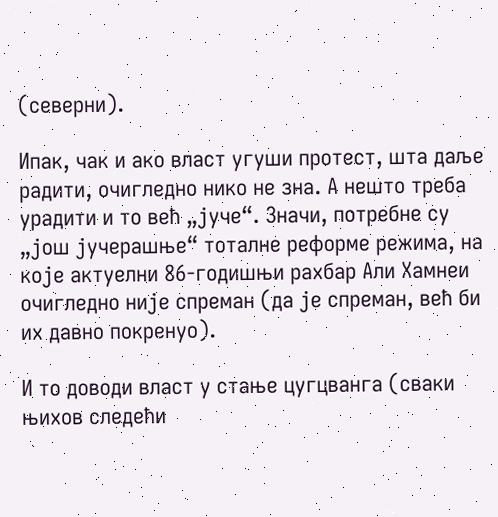(северни).

Ипак, чак и ако власт угуши протест, шта даље радити, очигледно нико не зна. А нешто треба урадити и то већ „јуче“. Значи, потребне су „још јучерашње“ тоталне реформе режима, на које актуелни 86-годишњи рахбар Али Хамнеи очигледно није спреман (да је спреман, већ би их давно покренуо).

И то доводи власт у стање цугцванга (сваки њихов следећи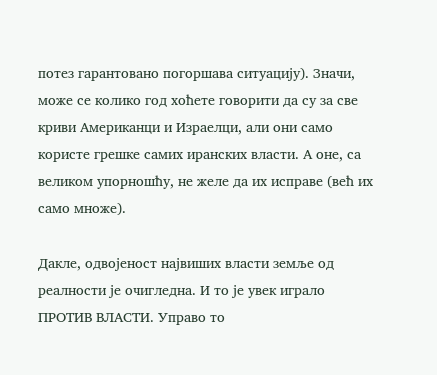потез гарантовано погоршава ситуацију). Значи, може се колико год хоћете говорити да су за све криви Американци и Израелци, али они само користе грешке самих иранских власти. А оне, са великом упорношћу, не желе да их исправе (већ их само множe).

Дакле, одвојеност највиших власти земље од реалности је очигледна. И то је увек играло ПРОТИВ ВЛАСТИ. Управо то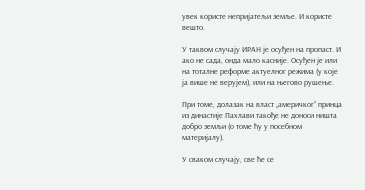увек користе непријатељи земље. И користе вешто.

У таквом случају ИРАН је осуђен на пропаст. И ако не сада, онда мало касније. Осуђен је или на тоталне реформе актуелног режима (у које ја више не верујем), или на његово рушење.

При томе, долазак на власт „америчког“ принца из династије Пахлави такође не доноси ништа добро земљи (о томе ћу у посебном материјалу).

У сваком случају, све ће се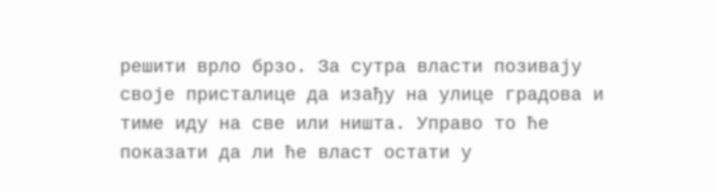решити врло брзо. За сутра власти позивају своје присталице да изађу на улице градова и тиме иду на све или ништа. Управо то ће показати да ли ће власт остати у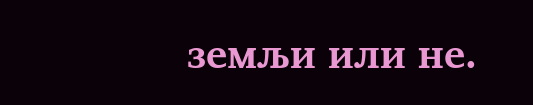земљи или не.